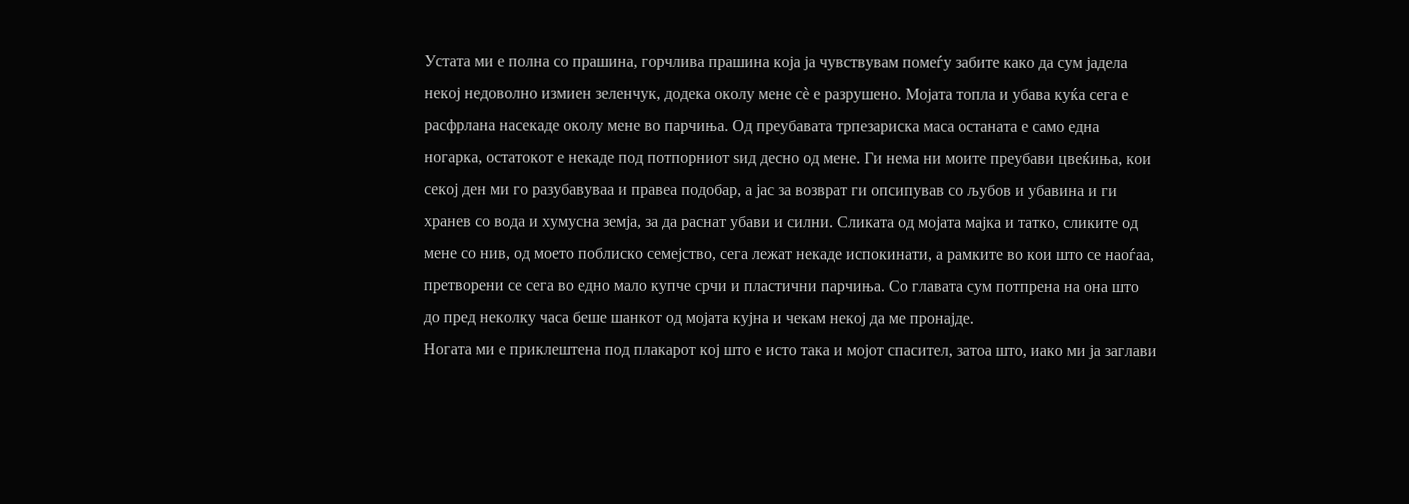Устата ми е полна со прашина, горчлива прашина која ја чувствувам помеѓу забите како да сум јадела некој недоволно измиен зеленчук, додека околу мене сѐ е разрушено. Мојата топла и убава куќа сега е расфрлана насекаде околу мене во парчиња. Од преубавата трпезариска маса останата е само една ногарка, остатокот е некаде под потпорниот ѕид десно од мене. Ги нема ни моите преубави цвеќиња, кои секој ден ми го разубавуваа и правеа подобар, а јас за возврат ги опсипував со љубов и убавина и ги хранев со вода и хумусна земја, за да раснат убави и силни. Сликата од мојата мајка и татко, сликите од мене со нив, од моето поблиско семејство, сега лежат некаде испокинати, а рамките во кои што се наоѓаа, претворени се сега во едно мало купче срчи и пластични парчиња. Со главата сум потпрена на она што до пред неколку часа беше шанкот од мојата кујна и чекам некој да ме пронајде.
Ногата ми е приклештена под плакарот кој што е исто така и мојот спасител, затоа што, иако ми ја заглави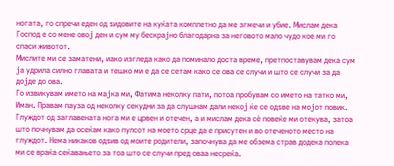ногата, го спречи еден од ѕидовите на куќата комплетно да ме згмечи и убие. Мислам дека Господ е со мене овој ден и сум му бескрајно благодарна за неговото мало чудо кое ми го спаси животот.
Мислите ми се заматени, иако изгледа како да поминало доста време, претпоставувам дека сум ја удрила силно главата и тешко ми е да се сетам како се ова се случи и што се случи за да дојде до ова.
Го извикувам името на мајка ми, Фатима неколку пати, потоа пробувам со името на татко ми, Иман. Правам пауза од неколку секудни за да слушнам дали некој ќе се одѕве на мојот повик. Глуждот од заглавената нога ми е црвен и отечен, а и мислам дека сѐ повеќе ми отекува, затоа што почнувам да осеќам како пулсот на моето срце да е присутен и во отеченото место на глуждот. Нема никаков одѕив од моите родители, започнува да ме обзема страв додека полека ми се враќа сеќавањето за тоа што се случи пред оваа несреќа.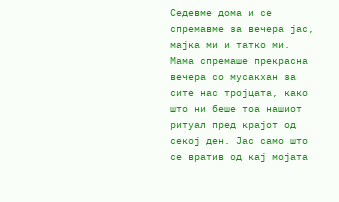Седевме дома и се спремавме за вечера јас, мајка ми и татко ми. Мама спремаше прекрасна вечера со мусакхан за сите нас тројцата, како што ни беше тоа нашиот ритуал пред крајот од секој ден. Јас само што се вратив од кај мојата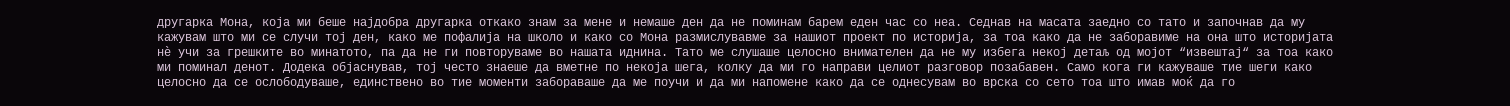другарка Мона, која ми беше најдобра другарка откако знам за мене и немаше ден да не поминам барем еден час со неа. Седнав на масата заедно со тато и започнав да му кажувам што ми се случи тој ден, како ме пофалија на школо и како со Мона размислувавме за нашиот проект по историја, за тоа како да не заборавиме на она што историјата нѐ учи за грешките во минатото, па да не ги повторуваме во нашата иднина. Тато ме слушаше целосно внимателен да не му избега некој детаљ од мојот “извештај“ за тоа како ми поминал денот. Додека објаснував, тој често знаеше да вметне по некоја шега, колку да ми го направи целиот разговор позабавен. Само кога ги кажуваше тие шеги како целосно да се ослободуваше, единствено во тие моменти забораваше да ме поучи и да ми напомене како да се однесувам во врска со сето тоа што имав моќ да го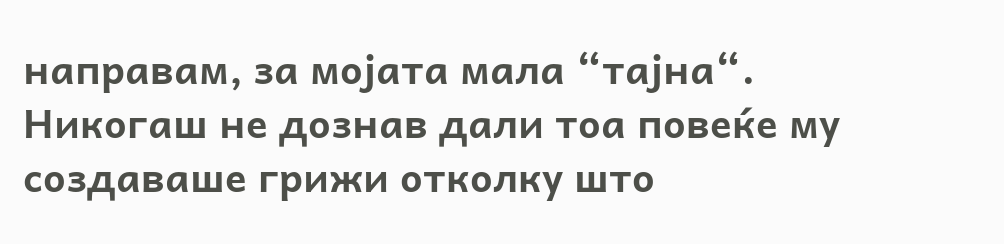направам, за мојата мала “тајна“. Никогаш не дознав дали тоа повеќе му создаваше грижи отколку што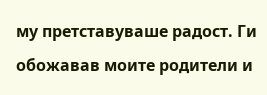му претставуваше радост. Ги обожавав моите родители и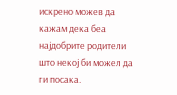искрено можев да кажам дека беа најдобрите родители што некој би можел да ги посака.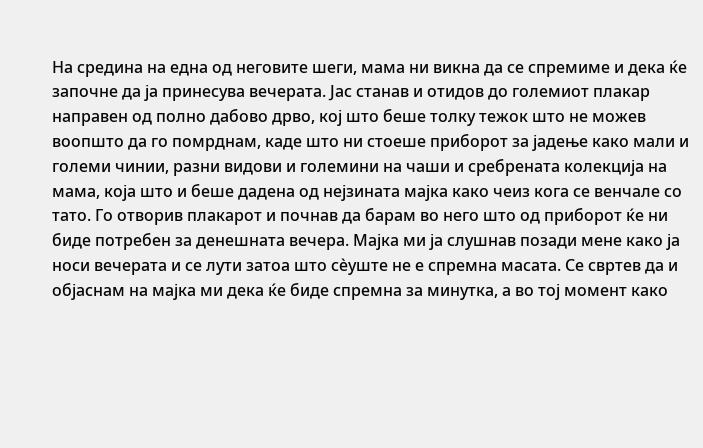На средина на една од неговите шеги, мама ни викна да се спремиме и дека ќе започне да ја принесува вечерата. Јас станав и отидов до големиот плакар направен од полно дабово дрво, кој што беше толку тежок што не можев воопшто да го помрднам, каде што ни стоеше приборот за јадење како мали и големи чинии, разни видови и големини на чаши и сребрената колекција на мама, која што и беше дадена од нејзината мајка како чеиз кога се венчале со тато. Го отворив плакарот и почнав да барам во него што од приборот ќе ни биде потребен за денешната вечера. Мајка ми ја слушнав позади мене како ја носи вечерата и се лути затоа што сѐуште не е спремна масата. Се свртев да и објаснам на мајка ми дека ќе биде спремна за минутка, а во тој момент како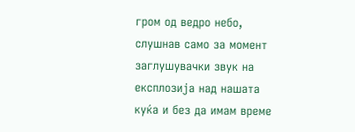гром од ведро небо, слушнав само за момент заглушувачки звук на експлозија над нашата куќа и без да имам време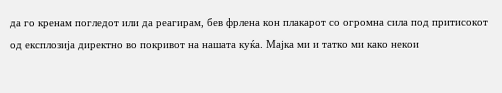да го кренам погледот или да реагирам, бев фрлена кон плакарот со огромна сила под притисокот од експлозија директно во покривот на нашата куќа. Мајка ми и татко ми како некои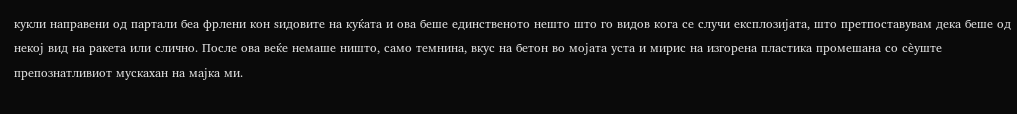кукли направени од партали беа фрлени кон ѕидовите на куќата и ова беше единственото нешто што го видов кога се случи експлозијата, што претпоставувам дека беше од некој вид на ракета или слично. После ова веќе немаше ништо, само темнина, вкус на бетон во мојата уста и мирис на изгорена пластика промешана со сѐуште препознатливиот мускахан на мајка ми.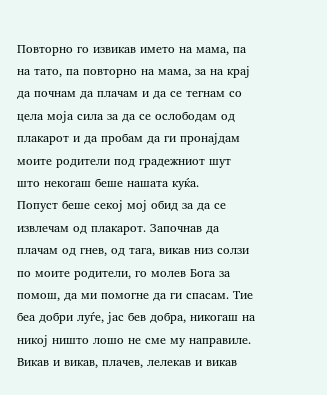Повторно го извикав името на мама, па на тато, па повторно на мама, за на крај да почнам да плачам и да се тегнам со цела моја сила за да се ослободам од плакарот и да пробам да ги пронајдам моите родители под градежниот шут што некогаш беше нашата куќа.
Попуст беше секој мој обид за да се извлечам од плакарот. Започнав да плачам од гнев, од тага, викав низ солзи по моите родители, го молев Бога за помош, да ми помогне да ги спасам. Тие беа добри луѓе, јас бев добра, никогаш на никој ништо лошо не сме му направиле. Викав и викав, плачев, лелекав и викав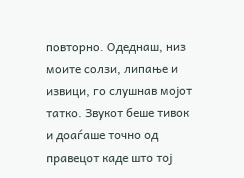повторно. Одеднаш, низ моите солзи, липање и извици, го слушнав мојот татко. Звукот беше тивок и доаѓаше точно од правецот каде што тој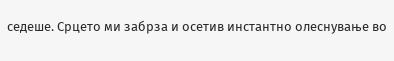седеше. Срцето ми забрза и осетив инстантно олеснување во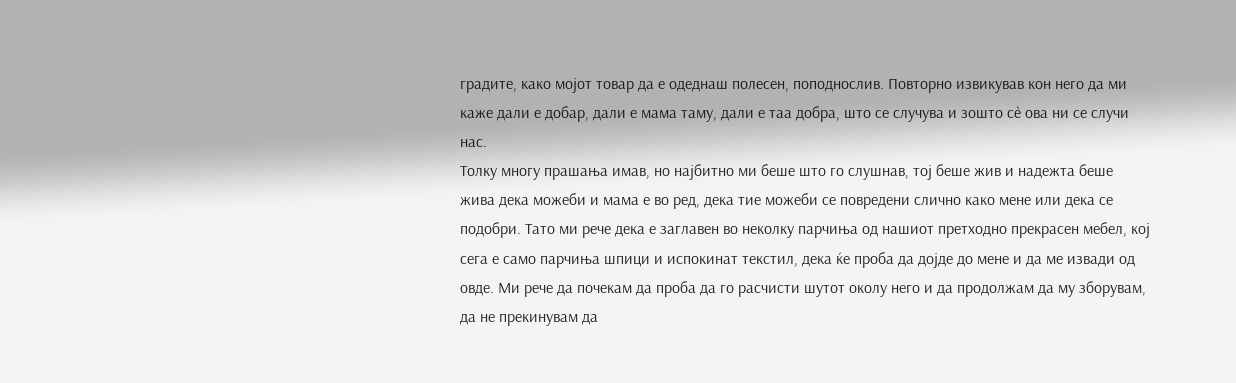градите, како мојот товар да е одеднаш полесен, поподнослив. Повторно извикував кон него да ми каже дали е добар, дали е мама таму, дали е таа добра, што се случува и зошто сѐ ова ни се случи нас.
Толку многу прашања имав, но најбитно ми беше што го слушнав, тој беше жив и надежта беше жива дека можеби и мама е во ред, дека тие можеби се повредени слично како мене или дека се подобри. Тато ми рече дека е заглавен во неколку парчиња од нашиот претходно прекрасен мебел, кој сега е само парчиња шпици и испокинат текстил, дека ќе проба да дојде до мене и да ме извади од овде. Ми рече да почекам да проба да го расчисти шутот околу него и да продолжам да му зборувам, да не прекинувам да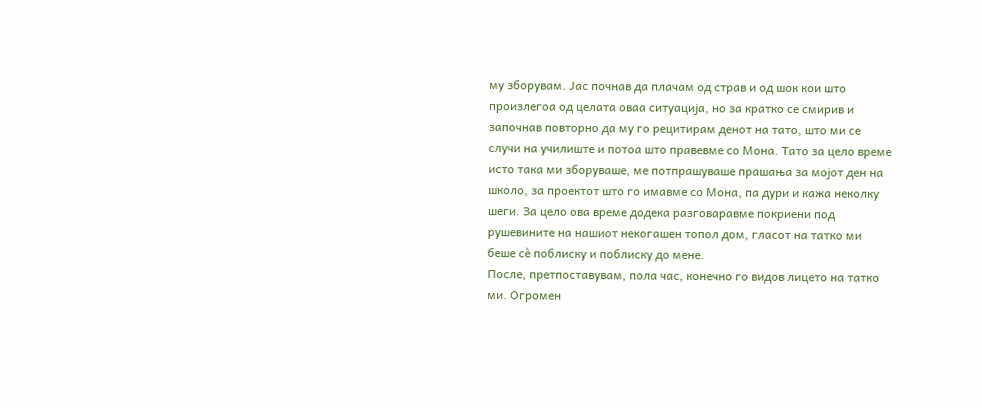му зборувам. Јас почнав да плачам од страв и од шок кои што произлегоа од целата оваа ситуација, но за кратко се смирив и започнав повторно да му го рецитирам денот на тато, што ми се случи на училиште и потоа што правевме со Мона. Тато за цело време исто така ми зборуваше, ме потпрашуваше прашања за мојот ден на школо, за проектот што го имавме со Мона, па дури и кажа неколку шеги. За цело ова време додека разговаравме покриени под рушевините на нашиот некогашен топол дом, гласот на татко ми беше сѐ поблиску и поблиску до мене.
После, претпоставувам, пола час, конечно го видов лицето на татко ми. Огромен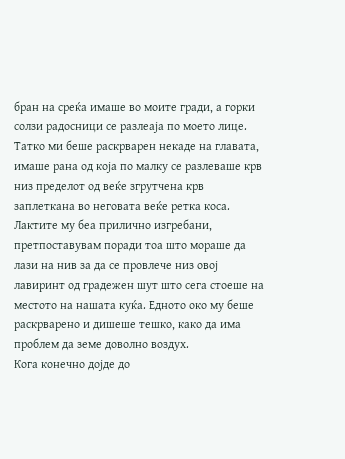бран на среќа имаше во моите гради, а горки солзи радосници се разлеаја по моето лице. Татко ми беше раскрварен некаде на главата, имаше рана од која по малку се разлеваше крв низ пределот од веќе згрутчена крв заплеткана во неговата веќе ретка коса. Лактите му беа прилично изгребани, претпоставувам поради тоа што мораше да лази на нив за да се провлече низ овој лавиринт од градежен шут што сега стоеше на местото на нашата куќа. Едното око му беше раскрварено и дишеше тешко, како да има проблем да земе доволно воздух.
Кога конечно дојде до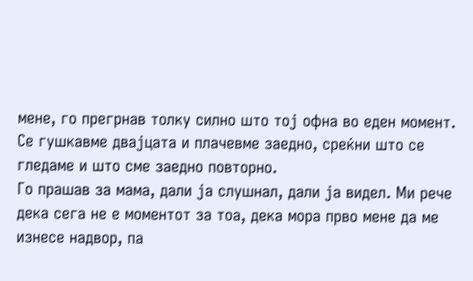мене, го прегрнав толку силно што тој офна во еден момент. Се гушкавме двајцата и плачевме заедно, среќни што се гледаме и што сме заедно повторно.
Го прашав за мама, дали ја слушнал, дали ја видел. Ми рече дека сега не е моментот за тоа, дека мора прво мене да ме изнесе надвор, па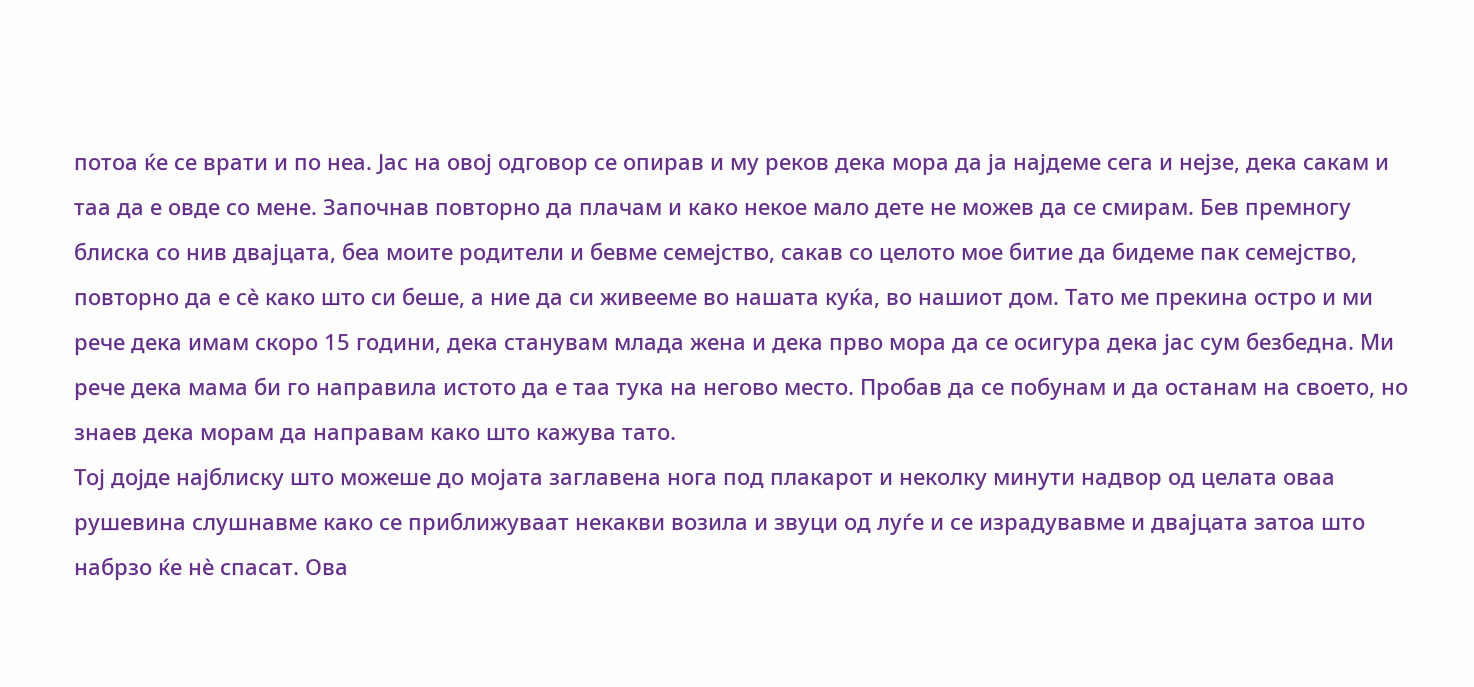потоа ќе се врати и по неа. Јас на овој одговор се опирав и му реков дека мора да ја најдеме сега и нејзе, дека сакам и таа да е овде со мене. Започнав повторно да плачам и како некое мало дете не можев да се смирам. Бев премногу блиска со нив двајцата, беа моите родители и бевме семејство, сакав со целото мое битие да бидеме пак семејство, повторно да е сѐ како што си беше, а ние да си живееме во нашата куќа, во нашиот дом. Тато ме прекина остро и ми рече дека имам скоро 15 години, дека станувам млада жена и дека прво мора да се осигура дека јас сум безбедна. Ми рече дека мама би го направила истото да е таа тука на негово место. Пробав да се побунам и да останам на своето, но знаев дека морам да направам како што кажува тато.
Тој дојде најблиску што можеше до мојата заглавена нога под плакарот и неколку минути надвор од целата оваа рушевина слушнавме како се приближуваат некакви возила и звуци од луѓе и се израдувавме и двајцата затоа што набрзо ќе нѐ спасат. Ова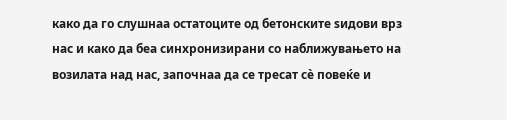како да го слушнаа остатоците од бетонските ѕидови врз нас и како да беа синхронизирани со наближувањето на возилата над нас, започнаа да се тресат сѐ повеќе и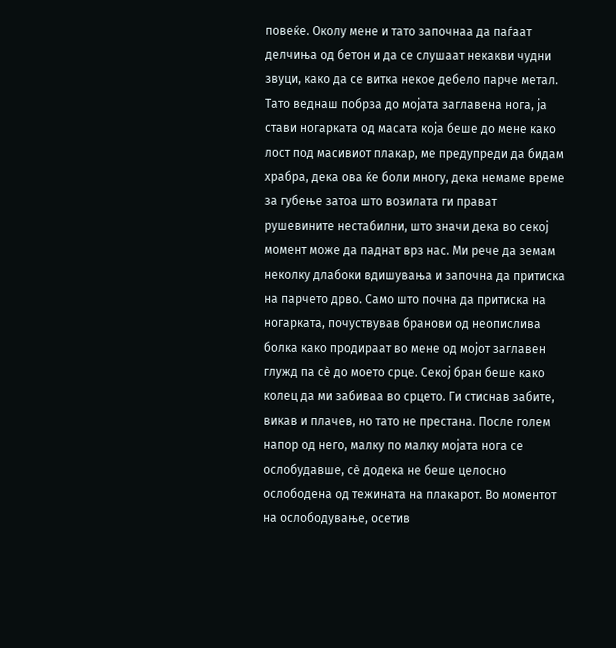повеќе. Околу мене и тато започнаа да паѓаат делчиња од бетон и да се слушаат некакви чудни звуци, како да се витка некое дебело парче метал. Тато веднаш побрза до мојата заглавена нога, ја стави ногарката од масата која беше до мене како лост под масивиот плакар, ме предупреди да бидам храбра, дека ова ќе боли многу, дека немаме време за губење затоа што возилата ги прават рушевините нестабилни, што значи дека во секој момент може да паднат врз нас. Ми рече да земам неколку длабоки вдишувања и започна да притиска на парчето дрво. Само што почна да притиска на ногарката, почуствував бранови од неопислива болка како продираат во мене од мојот заглавен глужд па сѐ до моето срце. Секој бран беше како колец да ми забиваа во срцето. Ги стиснав забите, викав и плачев, но тато не престана. После голем напор од него, малку по малку мојата нога се ослобудавше, сѐ додека не беше целосно ослободена од тежината на плакарот. Во моментот на ослободување, осетив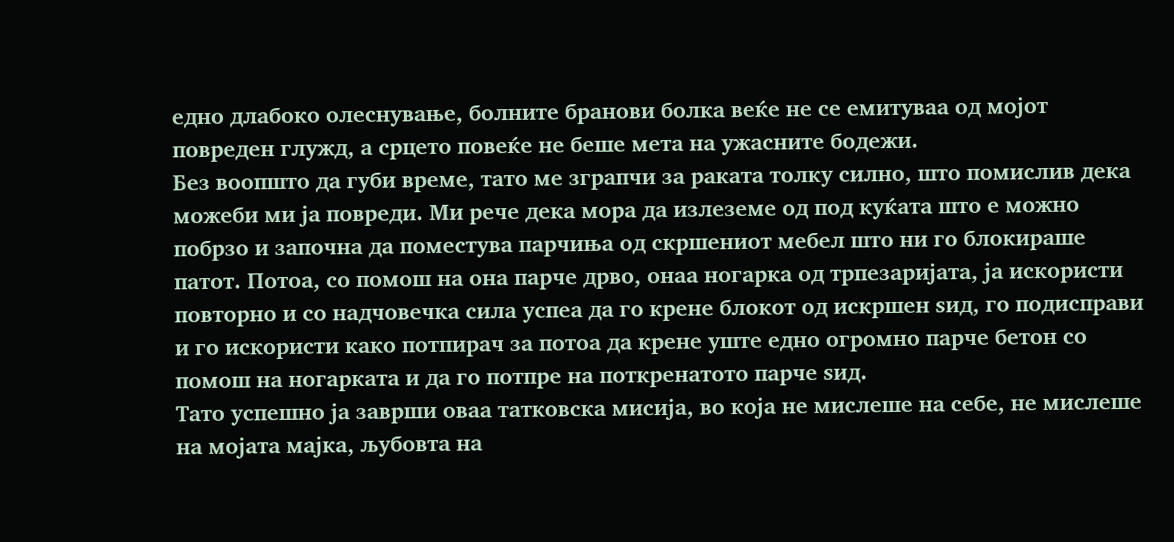едно длабоко олеснување, болните бранови болка веќе не се емитуваа од мојот повреден глужд, а срцето повеќе не беше мета на ужасните бодежи.
Без воопшто да губи време, тато ме зграпчи за раката толку силно, што помислив дека можеби ми ја повреди. Ми рече дека мора да излеземе од под куќата што е можно побрзо и започна да поместува парчиња од скршениот мебел што ни го блокираше патот. Потоа, со помош на она парче дрво, онаа ногарка од трпезаријата, ја искористи повторно и со надчовечка сила успеа да го крене блокот од искршен ѕид, го подисправи и го искористи како потпирач за потоа да крене уште едно огромно парче бетон со помош на ногарката и да го потпре на поткренатото парче ѕид.
Тато успешно ја заврши оваа татковска мисија, во која не мислеше на себе, не мислеше на мојата мајка, љубовта на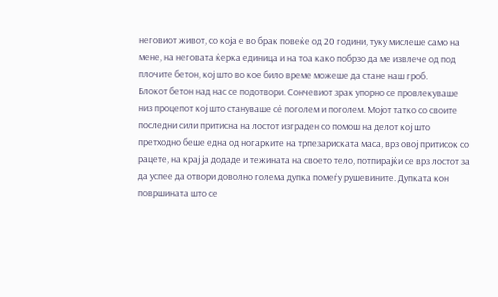неговиот живот, со која е во брак повеќе од 20 години, туку мислеше само на мене, на неговата ќерка единица и на тоа како побрзо да ме извлече од под плочите бетон, кој што во кое било време можеше да стане наш гроб.
Блокот бетон над нас се подотвори. Сончевиот зрак упорно се провлекуваше низ процепот кој што стануваше сѐ поголем и поголем. Мојот татко со своите последни сили притисна на лостот изграден со помош на делот кој што претходно беше една од ногарките на трпезариската маса, врз овој притисок со рацете, на крај ја додаде и тежината на своето тело, потпирајќи се врз лостот за да успее да отвори доволно голема дупка помеѓу рушевините. Дупката кон површината што се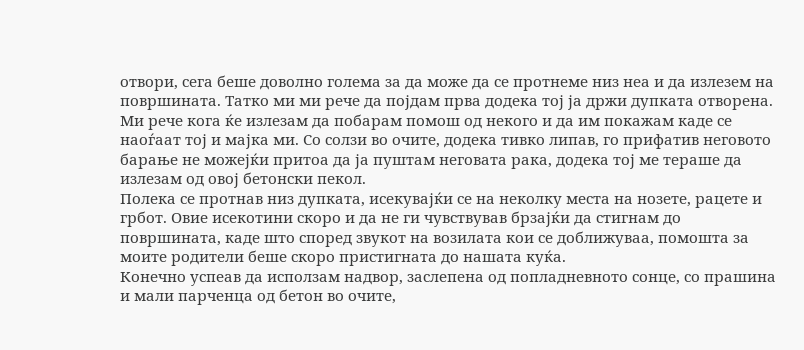отвори, сега беше доволно голема за да може да се протнеме низ неа и да излезем на површината. Татко ми ми рече да појдам прва додека тој ја држи дупката отворена. Ми рече кога ќе излезам да побарам помош од некого и да им покажам каде се наоѓаат тој и мајка ми. Со солзи во очите, додека тивко липав, го прифатив неговото барање не можејќи притоа да ја пуштам неговата рака, додека тој ме тераше да излезам од овој бетонски пекол.
Полека се протнав низ дупката, исекувајќи се на неколку места на нозете, рацете и грбот. Овие исекотини скоро и да не ги чувствував брзајќи да стигнам до површината, каде што според звукот на возилата кои се доближуваа, помошта за моите родители беше скоро пристигната до нашата куќа.
Конечно успеав да исползам надвор, заслепена од попладневното сонце, со прашина и мали парченца од бетон во очите,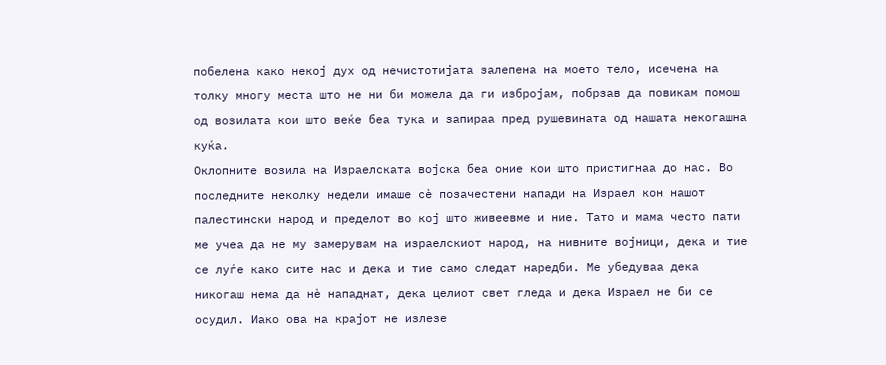побелена како некој дух од нечистотијата залепена на моето тело, исечена на толку многу места што не ни би можела да ги избројам, побрзав да повикам помош од возилата кои што веќе беа тука и запираа пред рушевината од нашата некогашна куќа.
Оклопните возила на Израелската војска беа оние кои што пристигнаа до нас. Во последните неколку недели имаше сѐ позачестени напади на Израел кон нашот палестински народ и пределот во кој што живеевме и ние. Тато и мама често пати ме учеа да не му замерувам на израелскиот народ, на нивните војници, дека и тие се луѓе како сите нас и дека и тие само следат наредби. Ме убедуваа дека никогаш нема да нѐ нападнат, дека целиот свет гледа и дека Израел не би се осудил. Иако ова на крајот не излезе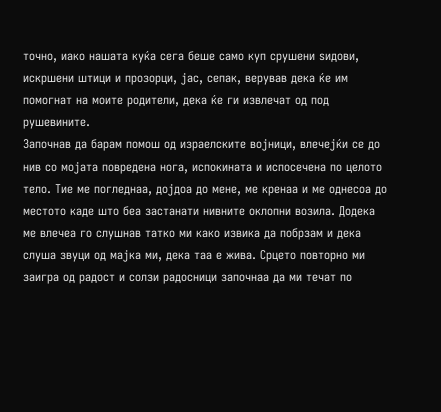точно, иако нашата куќа сега беше само куп срушени ѕидови, искршени штици и прозорци, јас, сепак, верував дека ќе им помогнат на моите родители, дека ќе ги извлечат од под рушевините.
Започнав да барам помош од израелските војници, влечејќи се до нив со мојата повредена нога, испокината и испосечена по целото тело. Тие ме погледнаа, дојдоа до мене, ме кренаа и ме однесоа до местото каде што беа застанати нивните оклопни возила. Додека ме влечеа го слушнав татко ми како извика да побрзам и дека слуша звуци од мајка ми, дека таа е жива. Срцето повторно ми заигра од радост и солзи радосници започнаа да ми течат по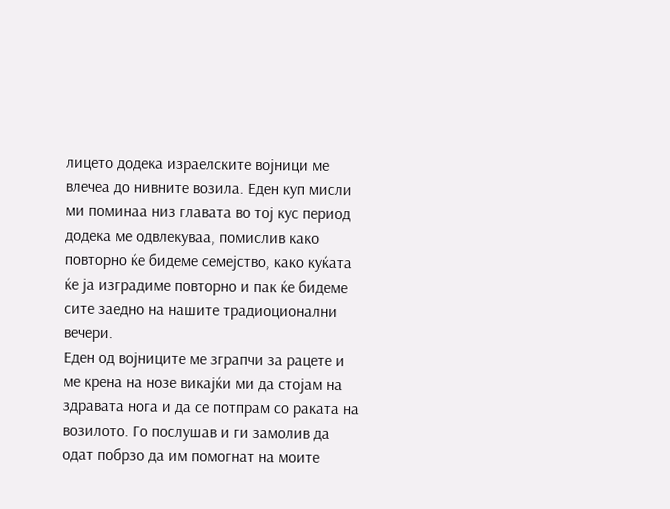лицето додека израелските војници ме влечеа до нивните возила. Еден куп мисли ми поминаа низ главата во тој кус период додека ме одвлекуваа, помислив како повторно ќе бидеме семејство, како куќата ќе ја изградиме повторно и пак ќе бидеме сите заедно на нашите традиоционални вечери.
Еден од војниците ме зграпчи за рацете и ме крена на нозе викајќи ми да стојам на здравата нога и да се потпрам со раката на возилото. Го послушав и ги замолив да одат побрзо да им помогнат на моите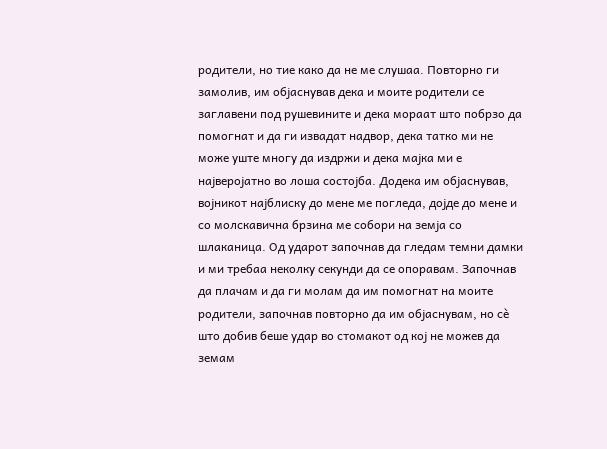родители, но тие како да не ме слушаа. Повторно ги замолив, им објаснував дека и моите родители се заглавени под рушевините и дека мораат што побрзо да помогнат и да ги извадат надвор, дека татко ми не може уште многу да издржи и дека мајка ми е најверојатно во лоша состојба. Додека им објаснував, војникот најблиску до мене ме погледа, дојде до мене и со молскавична брзина ме собори на земја со шлаканица. Од ударот започнав да гледам темни дамки и ми требаа неколку секунди да се опоравам. Започнав да плачам и да ги молам да им помогнат на моите родители, започнав повторно да им објаснувам, но сѐ што добив беше удар во стомакот од кој не можев да земам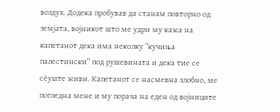воздух. Додека пробував да станам повторно од земјата, војникот што ме удри му кажа на капетанот дека има неколку “кучиња палестински“ под рушевината и дека тие се сѐуште живи. Капетанот се насмевна злобно, ме погледна мене и му порача на еден од војниците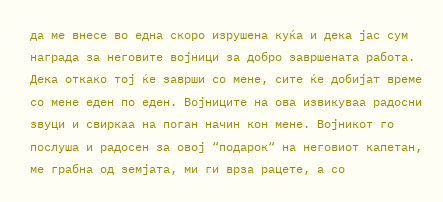да ме внесе во една скоро изрушена куќа и дека јас сум награда за неговите војници за добро завршената работа. Дека откако тој ќе заврши со мене, сите ќе добијат време со мене еден по еден. Војниците на ова извикуваа радосни звуци и свиркаа на поган начин кон мене. Војникот го послуша и радосен за овој “подарок“ на неговиот капетан, ме грабна од земјата, ми ги врза рацете, а со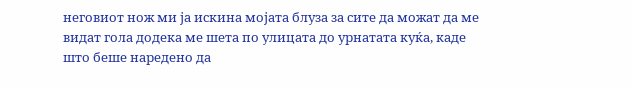неговиот нож ми ја искина мојата блуза за сите да можат да ме видат гола додека ме шета по улицата до урнатата куќа, каде што беше наредено да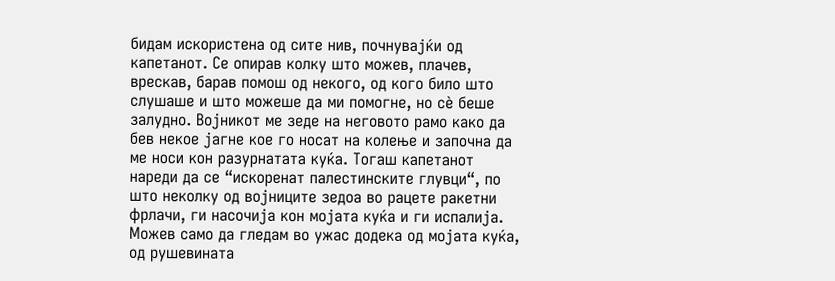бидам искористена од сите нив, почнувајќи од капетанот. Се опирав колку што можев, плачев, врескав, барав помош од некого, од кого било што слушаше и што можеше да ми помогне, но сѐ беше залудно. Војникот ме зеде на неговото рамо како да бев некое јагне кое го носат на колење и започна да ме носи кон разурнатата куќа. Тогаш капетанот нареди да се “искоренат палестинските глувци“, по што неколку од војниците зедоа во рацете ракетни фрлачи, ги насочија кон мојата куќа и ги испалија.
Можев само да гледам во ужас додека од мојата куќа, од рушевината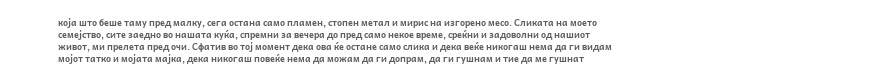која што беше таму пред малку, сега остана само пламен, стопен метал и мирис на изгорено месо. Сликата на моето семејство, сите заедно во нашата куќа, спремни за вечера до пред само некое време, среќни и задоволни од нашиот живот, ми прелета пред очи. Сфатив во тој момент дека ова ќе остане само слика и дека веќе никогаш нема да ги видам мојот татко и мојата мајка, дека никогаш повеќе нема да можам да ги допрам, да ги гушнам и тие да ме гушнат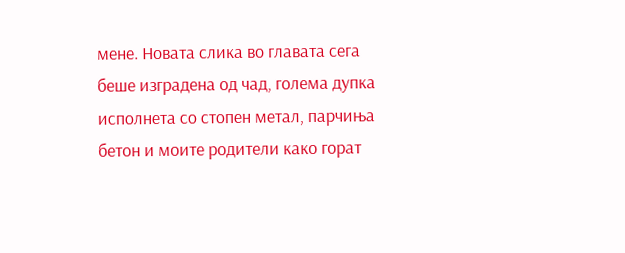мене. Новата слика во главата сега беше изградена од чад, голема дупка исполнета со стопен метал, парчиња бетон и моите родители како горат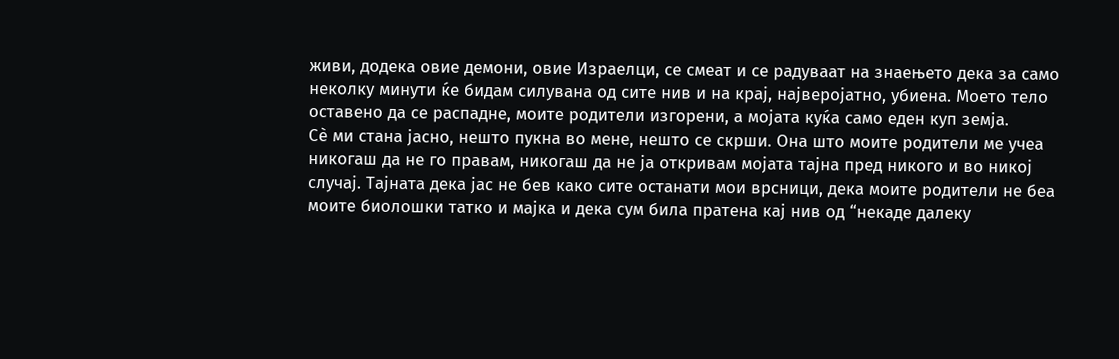живи, додека овие демони, овие Израелци, се смеат и се радуваат на знаењето дека за само неколку минути ќе бидам силувана од сите нив и на крај, најверојатно, убиена. Моето тело оставено да се распадне, моите родители изгорени, а мојата куќа само еден куп земја.
Сѐ ми стана јасно, нешто пукна во мене, нешто се скрши. Она што моите родители ме учеа никогаш да не го правам, никогаш да не ја откривам мојата тајна пред никого и во никој случај. Тајната дека јас не бев како сите останати мои врсници, дека моите родители не беа моите биолошки татко и мајка и дека сум била пратена кај нив од “некаде далеку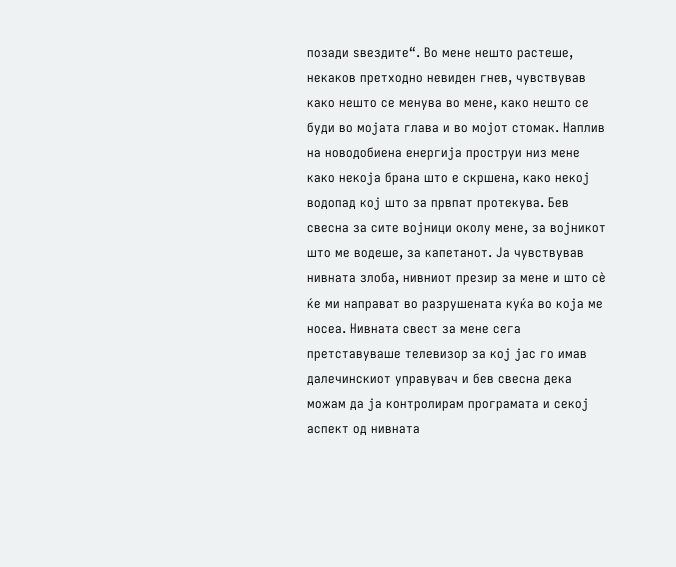позади ѕвездите“. Во мене нешто растеше, некаков претходно невиден гнев, чувствував како нешто се менува во мене, како нешто се буди во мојата глава и во мојот стомак. Наплив на новодобиена енергија проструи низ мене како некоја брана што е скршена, како некој водопад кој што за првпат протекува. Бев свесна за сите војници околу мене, за војникот што ме водеше, за капетанот. Ја чувствував нивната злоба, нивниот презир за мене и што сѐ ќе ми направат во разрушената куќа во која ме носеа. Нивната свест за мене сега претставуваше телевизор за кој јас го имав далечинскиот управувач и бев свесна дека можам да ја контролирам програмата и секој аспект од нивната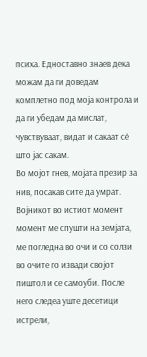психа. Едноставно знаев дека можам да ги доведам комплетно под моја контрола и да ги убедам да мислат, чувствуваат, видат и сакаат сѐ што јас сакам.
Во мојот гнев, мојата презир за нив, посакав сите да умрат. Војникот во истиот момент момент ме спушти на земјата, ме погледна во очи и со солзи во очите го извади својот пиштол и се самоуби. После него следеа уште десетици истрели,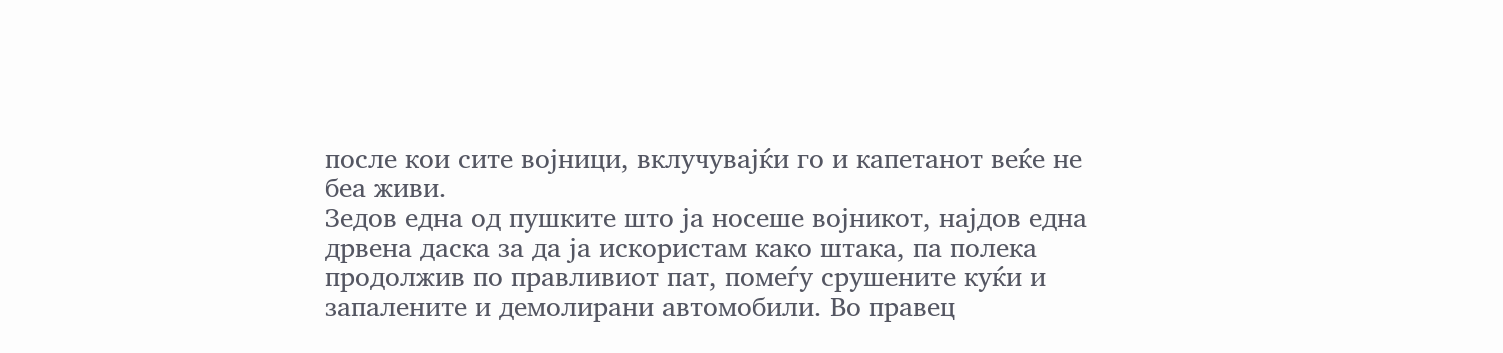после кои сите војници, вклучувајќи го и капетанот веќе не беа живи.
Зедов една од пушките што ја носеше војникот, најдов една дрвена даска за да ја искористам како штака, па полека продолжив по правливиот пат, помеѓу срушените куќи и запалените и демолирани автомобили. Во правец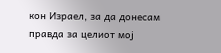кон Израел, за да донесам правда за целиот мој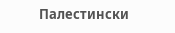Палестински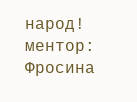народ!
ментор: Фросина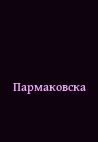Пармаковска